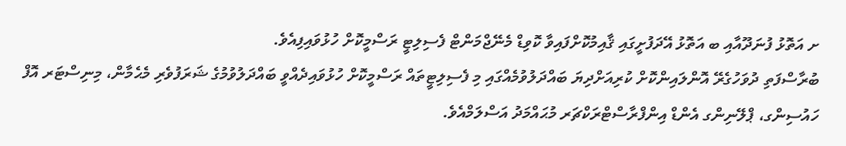ށ އަތޮޅު ފުނަދޫއާއި ބ އަތޮޅު އޭދަފުށީގައި ޤާއިމުކޮށްފައިވާ ކޮވިޑް މެނޭޖްމަންޓް ފެސިލިޓީ ރަސްމީކޮށް ހުޅުވައިފިއެވެ.
ބުރާސްފަތި ދުވަހުގެރޭ އޮންލައިންކޮށް ކުރިއަށްދިޔަ ބައްދަލުވުމެއްގައި މި ފެސިލިޓީތައް ރަސްމީކޮށް ހުޅުވައިދެއްވީ ބައްދަލުވުމުގެ ޝަރަފުވެރި މެޙެމާން، މިނިސްޓަރ އޮފް ހައުސިންގ، ޕްލޭނިންގ އެންޑް އިންފްރާސްޓްރަކްޗަރ މުޙައްމަދު އަސްލަމްއެވެ.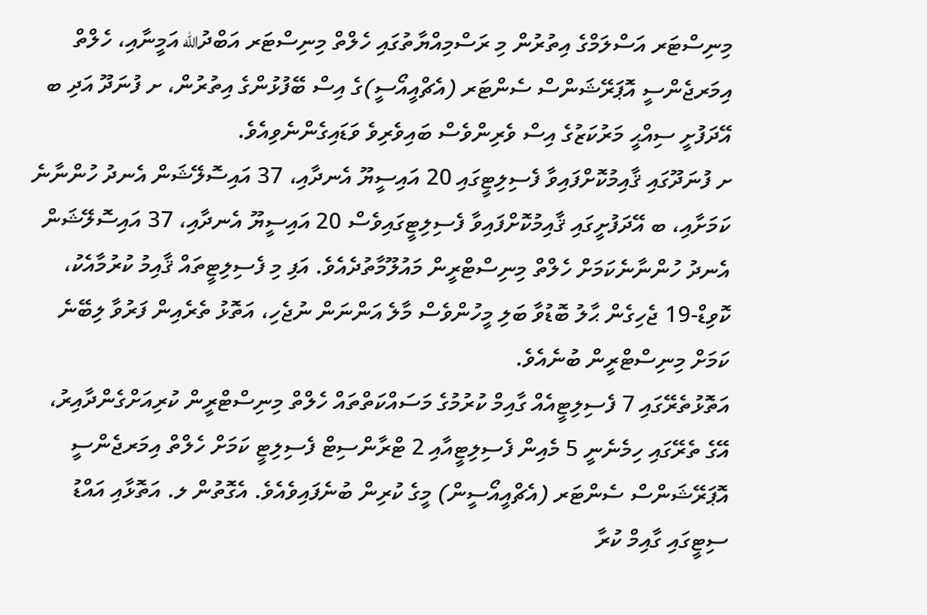މިނިސްޓަރ އަސްލަމްގެ އިތުރުން މި ރަސްމިއްޔާތުގައި ހެލްތް މިނިސްޓަރ އަބްދުالله އަމީނާއި، ހެލްތް އިމަރޖެންސީ އޮޕަރޭޝަންސް ސެންޓަރ (އެޗްއީއޯސީ)ގެ އިސް ބޭފުޅުންގެ އިތުރުން، ށ ފުނަދޫ އަދި ބ އޭދަފުށީ ސިއްޙީ މަރުކަޒުގެ އިސް ވެރިންވެސް ބައިވެރިވެ ވަޑައިގެންނެވިއެވެ.
ށ ފުނަދޫގައި ޤާއިމުކޮށްފައިވާ ފެސިލިޓީގައި 20 އައިސީޔޫ އެނދާއި، 37 އައިސޮލޭޝަން އެނދު ހުންނާނެ ކަމަށާއި، ބ އޭދަފުށީގައި ޤާއިމުކޮށްފައިވާ ފެސިލިޓީގައިވެސް 20 އައިސީޔޫ އެނދާއި، 37 އައިސޮލޭޝަން އެނދު ހުންނާނެކަމަށް ހެލްތް މިނިސްޓްރީން މައުލޫމާތުދެއެވެ. އަފި މި ފެސިލިޓީތައް ޤާއިމު ކުރުމާއެކު، ކޮވިޑް-19 ޖެހިގެން ޙާލު ބޮޑުވާ ބަލި މީހުންވެސް މާލެ އަންނަން ނުޖެހި، އަތޮޅު ތެރެއިން ފަރުވާ ލިބޭނެ ކަމަށް މިނިސްޓްރީން ބުނެއެވެ.
އަތޮޅުތެރޭގައި 7 ފެސިލިޓީއެއް ގާއިމް ކުރުމުގެ މަސައްކަތްތައް ހެލްތް މިނިސްޓްރީން ކުރިއަށްގެންދާއިރު، އޭގެ ތެރޭގައި ހިމެނެނީ 5 މެއިން ފެސިލިޓީއާއި 2 ޓްރާންސިޓް ފެސިލިޓީ ކަމަށް ހެލްތް އިމަރޖެންސީ އޮޕަރޭޝަންސް ސެންޓަރ (އެޗްއީއޯސީން) މީގެ ކުރިން ބުނެފައިވެއެވެ. އެގޮތުން ލ. އަތޮޅާއި އައްޑު ސިޓީގައި ގާއިމް ކުރާ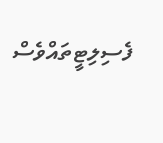ފެސިލިޓީތައްވެސް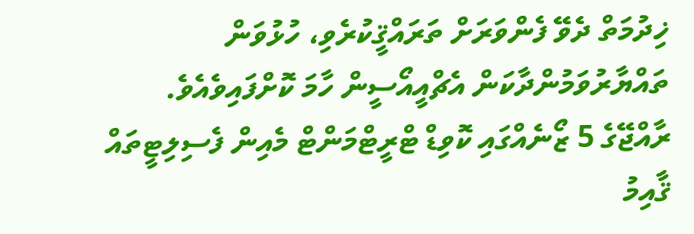ޚިދުމަތް ދެވޭ ފެންވަރަށް ތަރައްޤީކުރެވި، ހުޅުވަން ތައްޔާރުވަމުންދާކަން އެޗްއީއޯސީން ހާމަ ކޮށްފައިވެއެވެ.
ރާއްޖޭގެ 5 ޒޯނެއްގައި ކޮވިޑް ޓްރީޓްމަންޓް މެއިން ފެސިލިޓީތައް ޤާއިމު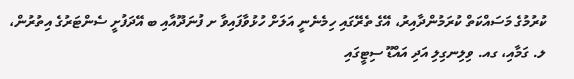ކުރުމުގެ މަސައްކަތް ކުރަމުންދާއިރު، އޭގެ ތެރޭގައި ހިމެނެނީ އަލަށް ހުޅުވާފައިވާ ށ ފުނަދޫއާއި ބ އޭދަފުށީ ސެންޓަރުގެ އިތުރުން، ލ. ގަމާއި، ގއ. ވިލިނގިލި އަދި އައްޑޫ ސިޓީގައި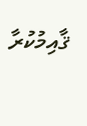ޤާއިމުކުރާ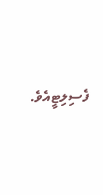ފެސިލިޓީއެވެ.